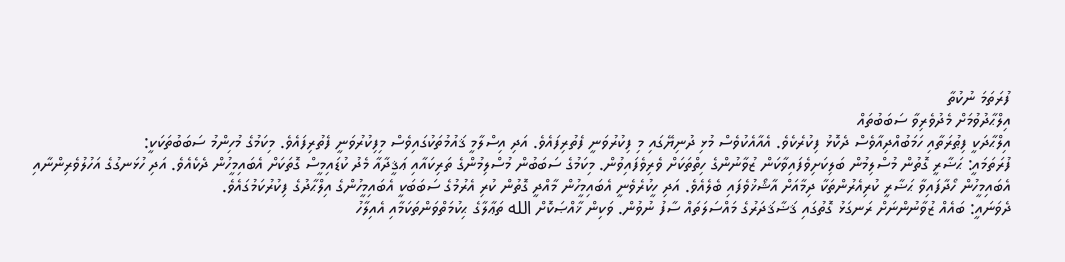ފުރަތަމަ ނުކުތާ
އިލްޙާދުވުމަށް މެދުވެރިވާ ސަބަބުތައް
އިލްޙާދަކީ ފިޠުރަތާއި ހަމަބުއްދިއާވެސް ދެކޮޅު ފިކުރެކެވެ. އެއާއެކުވެސް މުޅި ދުނިޔޭގައި މި ފިކުރުވަނީ ފެތުރިފައެވެ. އަދި އިސްލާމީ ޤައުމުތަކުގައިވެސް މިފިކުރުވަނީ ފެތުރިފައެވެ. މިކަމުގެ މުހިންމު ސަބަބުތަކަކީ:
ފުރަތަމައީ: ޙަޟާރީ ގޮތުން މުސްލިމުން ބަލިކަށިވެފައިވާކަން ޒުވާނުންގެ ހިތްތަކަށް ވެރިވެފައިވުން. މިކަމުގެ ސަބަބުން މުސްލިމުންގެ ތަރިކައާއި ޢަޤީދާއާ މެދު ކުޑައިމީސް ގޮތަކަށް އެބައިމީހުން ދެކެއެވެ. އަދި ހުޅަނގުގެ އަހުލުވެރިންނާއި އެބައިމީހުން ހޯދާފައިވާ ޙަޟާރީ ކުރިއެރުންތަކާ ދިމާއަށް އާޝޯޚުވެފައި ބެލެއެވެ. އަދި ހީކުރެވެނީ އެބައިމީހުން މާއްދީ ގޮތުން ކުރި އެރުމުގެ ސަބަބަކީ އެބައިމީހުންގެ އިލްޙާދުގެ ފިކުރުކަމުގައެވެ.
ދެވަނައީ: ބައެއް ޒުވާނުންނަށް ރަނގަޅު ގޮތުގައި ޤަޟާޤަދަރުގެ މައްސަލަތައް ސާފު ނުވުން. ވަކިން ޚާއްޞަކޮށް الله ތަޢާލާގެ ޙިކުމަތްވަންތަކަމާއި އެއިލާހު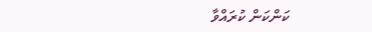ކަންކަން ކުރައްވާ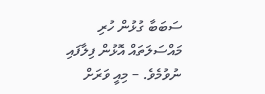ސަބަބާ ގުޅުން ހުރި މައްސަލަތައް އޮޅުން ފިލާފައި ނުވުމެވެ. – މިއީ ވަރަށް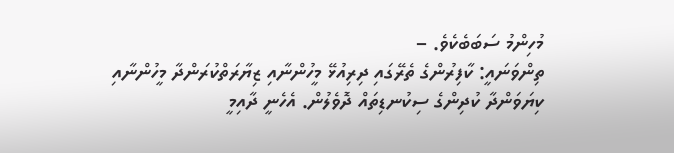މުހިންމު ސަބަބެކެވެ. –
ތިންވަނައީ: ކާފިރުންގެ ތެރޭގައި ދިރިއުޅޭ މީހުންނާއި ޒިޔާރަތްކުރަންދާ މީހުންނާއި ކިޔަވަންދާ ކުދިންގެ ސިކުނޑިތައް ދޮވެލުން. އެހެނީ ދާއިމީ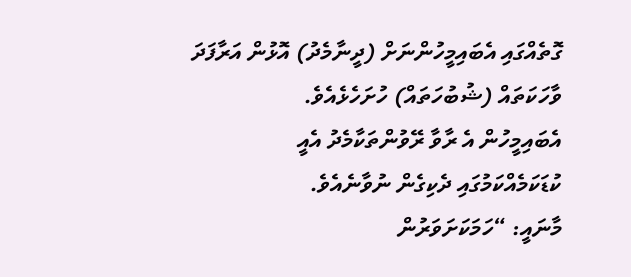ގޮތެއްގައި އެބައިމީހުންނަށް (ދީނާމެދު) އޮޅުން އަރާފަދަ ވާހަކަތައް (ޝުބުހަތައް) ހުށަހެޅެއެވެ.
އެބައިމީހުން އެ ރާވާ ރޭވުންތަކާމެދު އެއީ ކުޑަކަމެއްކަމުގައި ދެކިގެން ނުވާނެއެވެ.
މާނައީ: “ހަމަކަށަވަރުން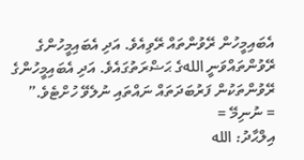އެބައިމީހުން ރޭވުންތައް ރޭވިއެވެ. އަދި އެބައިމީހުންގެ ރޭވުންތައްވަނީ اللهގެ ޙަޟްރަތުގައެވެ. އަދި އެބައިމީހުންގެ ރޭވުންތަކުން ފަރުބަދަތައް ނައްތައި ނުލެވޭ ހުށްޓެވެ.”
= ނުނިމޭ =
އިލްޙާދު: الله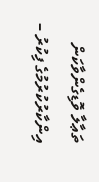ތަޢާލާ ވޮޑިގެންވާކަން އިންކާރުކުރުމުގެ ފިކުރު –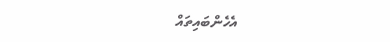އެހެންބައިތައް